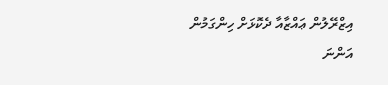އިޒްރޭލުން ޢައްޒާއާ ދެކޮޅަށް ހިންގަމުން އަންނަ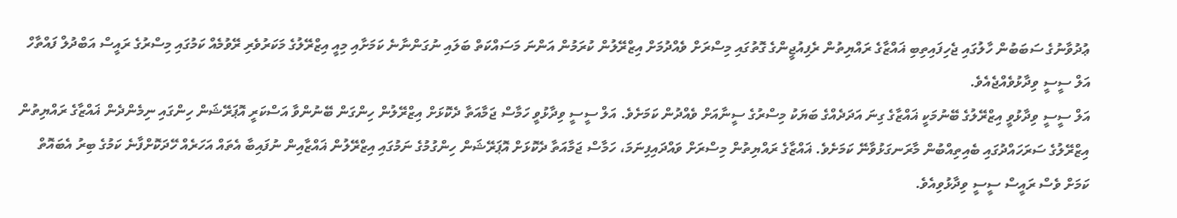ޢުދުވާނުގެ ސަބަބުން ހާލުގައި ޖެހިފައިތިބި ޣައްޒާގެ ރައްޔިތުން ރެފިއުޖީންގެ ގޮތުގައި މިސްރަށް ވެއްދުމަށް އިޒްރޭލުން ކުރަމުން އަންނަ މަސައްކަތް ބަލައި ނުގަންނާނެ ކަމަށާއި މިއީ އިޒްރޭލުގެ މަކަރުވެރި ރޭވުމެއް ކަމުގައި މިސްރުގެ ރައީސް އަބްދުލް ފައްތާހް އަލް ސީސީ ވިދާޅުވެއްޖެއެވެ.
އަލް ސީސީ ވިދާޅުވީ އިޒްރޭލުގެ ބޭނުމަކީ ޣައްޒާގެ ގިނަ އަދަދެއްގެ ބަޔަކު މިސްރުގެ ސީނާއަށް ވެއްދުން ކަމަށެވެ. އަލް ސީސީ ވިދާޅުވީ ހަމާސް ޖަމާއަތާ ދެކޮޅަށް އިޒްރޭލުން ހިންގަން ބޭނުންވާ އަސްކަރީ އޮޕަރޭޝަން ހިންގައި ނިމެންދެން ޣައްޒާގެ ރައްޔިތުން އިޒްރޭލުގެ ސަރަހައްދުގައި ބެއިތިއްބުން މާރަނގަޅުވާނޭ ކަމަށެވެ. ޣައްޒާގެ ރައްޔިތުން މިސްރަށް ވައްދައިފިނަމަ، ހަމާސް ޖަމާއަތާ ދެކޮޅަށް އޮޕަރޭޝަން ހިންގުމުގެ ނަމުގައި އިޒްރޭލުން ޣައްޒާއިން ނުފައިބާ އެތައް އަހަރެއް ހޭދަކޮށްފާނެ ކަމުގެ ބިރު އެބައޮތް ކަމަށް ވެސް ރައީސް ސީސީ ވިދާޅުވިއެވެ.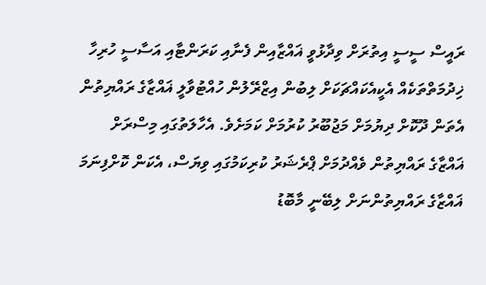ރައީސް ސީސީ އިތުރަށް ވިދާޅުވީ ޣައްޒާއިން ފެނާއި ކަރަންޓާއި އަސާސީ ހުރިހާ ޚިދުމަތްތަކެއް އެކީއެކައްޗަކަށް ލިބުން އިޒްރޭލުން ހުއްޓުވާލީ ޣައްޒާގެ ރައްޔިތުން އެތަން ދޫކޮށް ދިޔުމަށް މަޖުބޫރު ކުރުމަށް ކަމަށެވެ. އެހާލަތުގައި މިސްރަށް ޣައްޒާގެ ރައްޔިތުން ވެއްދުމަށް ޕްރެޝަރު ކުރިކަމުގައި ވިޔަސް، އެކަން ކޮށްފިނަމަ ޣައްޒާގެ ރައްޔިތުންނަށް ލިބޭނީ މާބޮޑު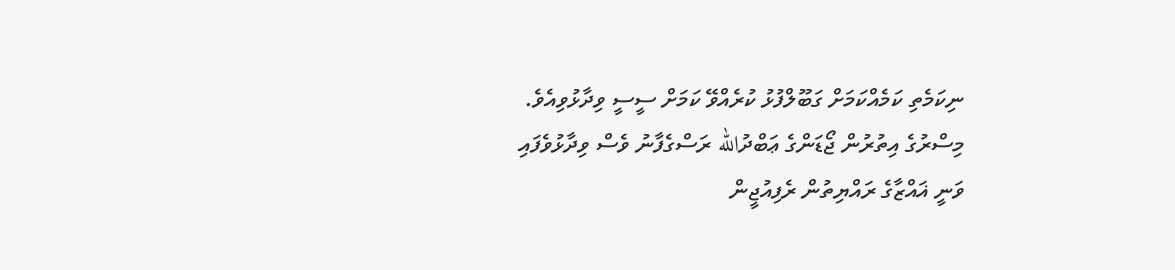ނިކަމެތި ކަމެއްކަމަށް ގަބޫލްފުޅު ކުރެއްވޭ ކަމަށް ސީސީ ވިދާޅުވިއެވެ.
މިސްރުގެ އިތުރުން ޖޯޑަންގެ ޢަބްދުالله ރަސްގެފާނު ވެސް ވިދާޅުވެފައި ވަނީ ޣައްޒާގެ ރައްޔިތުން ރެފިއުޖީން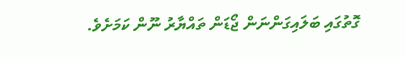ގޮތުގައި ބަލައިގަންނަން ޖޯޑަން ތައްޔާރު ނޫން ކަމަށެވެ.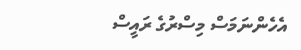އެހެންނަމަސް މިސްރުގެ ރައީސް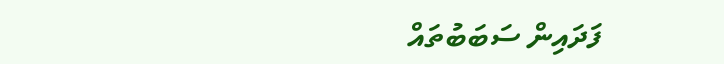ފަދައިން ސަބަބުތައް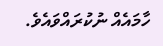ހާމައެއް ނުކުރައްވައެވެ.